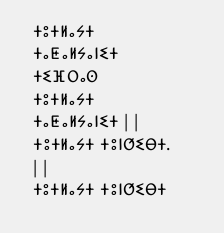ⵜⵓⵜⵍⴰⵢⵜ ⵜⴰⵟⴰⵍⵢⴰⵏⵉⵜ
ⵜⵉⴼⵔⴰⵙ
ⵜⵓⵜⵍⴰⵢⵜ ⵜⴰⵟⴰⵍⵢⴰⵏⵉⵜ | |
ⵜⵓⵜⵍⴰⵢⵜ ⵜⵓⵏⵚⵉⴱⵜ. | |
ⵜⵓⵜⵍⴰⵢⵜ ⵜⵓⵏⵚⵉⴱⵜ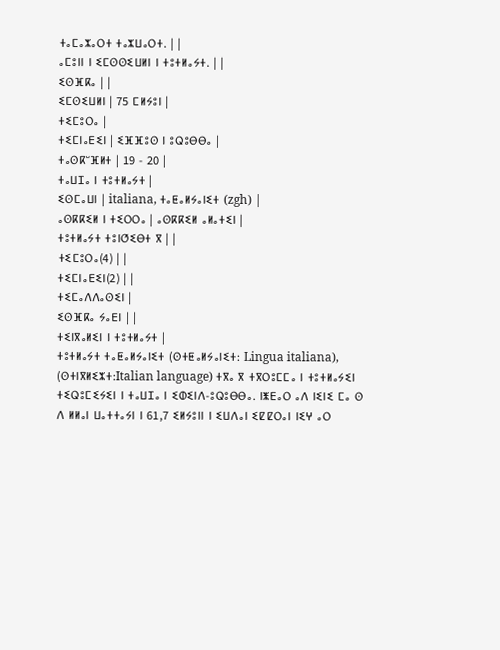ⵜⴰⵎⴰⵣⴰⵔⵜ ⵜⴰⵣⵡⴰⵔⵜ. | |
ⴰⵎⵓⵏⵏ ⵏ ⵉⵎⵙⵙⵉⵡⵍⵏ ⵏ ⵜⵓⵜⵍⴰⵢⵜ. | |
ⵉⵙⴼⴽⴰ | |
ⵉⵎⵙⵉⵡⵍⵏ | 75 ⵎⵍⵢⵓⵏ |
ⵜⵉⵎⵓⵔⴰ |
ⵜⵉⵎⵏⴰⴹⵉⵏ | ⵉⴼⴼⵓⵙ ⵏ ⵓⵕⵓⴱⴱⴰ |
ⵜⴰⵙⴽⵯⴼⵍⵜ | 19 - 20 |
ⵜⴰⵡⵊⴰ ⵏ ⵜⵓⵜⵍⴰⵢⵜ |
ⵉⵙⵎⴰⵡⵏ | italiana, ⵜⴰⵟⴰⵍⵢⴰⵏⵉⵜ (zgh) |
ⴰⵙⴽⴽⵉⵍ ⵏ ⵜⵉⵔⵔⴰ | ⴰⵙⴽⴽⵉⵍ ⴰⵍⴰⵜⵉⵏ |
ⵜⵓⵜⵍⴰⵢⵜ ⵜⵓⵏⵚⵉⴱⵜ ⴳ | |
ⵜⵉⵎⵓⵔⴰ(4) | |
ⵜⵉⵎⵏⴰⴹⵉⵏ(2) | |
ⵜⵉⵎⴰⴷⴷⴰⵙⵉⵏ |
ⵉⵙⴼⴽⴰ ⵢⴰⴹⵏ | |
ⵜⵉⵏⴳⴰⵍⵉⵏ ⵏ ⵜⵓⵜⵍⴰⵢⵜ |
ⵜⵓⵜⵍⴰⵢⵜ ⵜⴰⵟⴰⵍⵢⴰⵏⵉⵜ (ⵙⵜⵟⴰⵍⵢⴰⵏⵉⵜ: Lingua italiana), (ⵙⵜⵏⴳⵍⵉⵣⵜ:Italian language) ⵜⴳⴰ ⴳ ⵜⴳⵔⵓⵎⵎⴰ ⵏ ⵜⵓⵜⵍⴰⵢⵉⵏ ⵜⵉⵕⵓⵎⵉⵢⵉⵏ ⵏ ⵜⴰⵡⵊⴰ ⵏ ⵉⵀⵉⵏⴷ-ⵓⵕⵓⴱⴱⴰ. ⵏⵥⴹⴰⵔ ⴰⴷ ⵏⵉⵏⵉ ⵎⴰ ⵙ ⴷ ⵍⵍⴰⵏ ⵡⴰⵜⵜⴰⵢⵏ ⵏ 61,7 ⵉⵍⵢⵓⵏⵏ ⵏ ⵉⵡⴷⴰⵏ ⵉⵇⵇⵔⴰⵏ ⵏⵉⵖ ⴰⵔ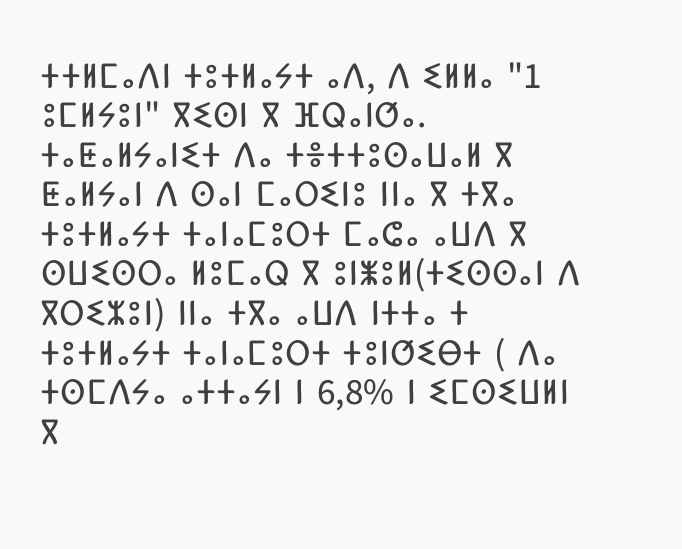ⵜⵜⵍⵎⴰⴷⵏ ⵜⵓⵜⵍⴰⵢⵜ ⴰⴷ, ⴷ ⵉⵍⵍⴰ "1 ⵓⵎⵍⵢⵓⵏ" ⴳⵉⵙⵏ ⴳ ⴼⵕⴰⵏⵚⴰ. ⵜⴰⵟⴰⵍⵢⴰⵏⵉⵜ ⴷⴰ ⵜⴻⵜⵜⵓⵙⴰⵡⴰⵍ ⴳ ⵟⴰⵍⵢⴰⵏ ⴷ ⵙⴰⵏ ⵎⴰⵔⵉⵏⵓ ⵏⵏⴰ ⴳ ⵜⴳⴰ ⵜⵓⵜⵍⴰⵢⵜ ⵜⴰⵏⴰⵎⵓⵔⵜ ⵎⴰⵛⴰ ⴰⵡⴷ ⴳ ⵙⵡⵉⵙⵔⴰ ⵍⵓⵎⴰⵕ ⴳ ⵓⵏⵥⵓⵍ(ⵜⵉⵙⵙⴰⵏ ⴷ ⴳⵔⵉⵣⵓⵏ) ⵏⵏⴰ ⵜⴳⴰ ⴰⵡⴷ ⵏⵜⵜⴰ ⵜ ⵜⵓⵜⵍⴰⵢⵜ ⵜⴰⵏⴰⵎⵓⵔⵜ ⵜⵓⵏⵚⵉⴱⵜ ( ⴷⴰ ⵜⵙⵎⴷⵢⴰ ⴰⵜⵜⴰⵢⵏ ⵏ 6,8% ⵏ ⵉⵎⵙⵉⵡⵍⵏ ⴳ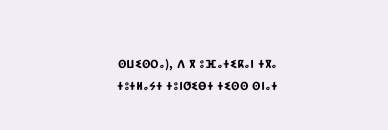ⵙⵡⵉⵙⵔⴰ), ⴷ ⴳ ⵓⴼⴰⵜⵉⴽⴰⵏ ⵜⴳⴰ ⵜⵓⵜⵍⴰⵢⵜ ⵜⵓⵏⵚⵉⴱⵜ ⵜⵉⵙⵙ ⵙⵏⴰⵜ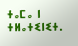ⵜⴰⵎⴰ ⵏ ⵜⵍⴰⵜⵉⵏⵉⵜ.